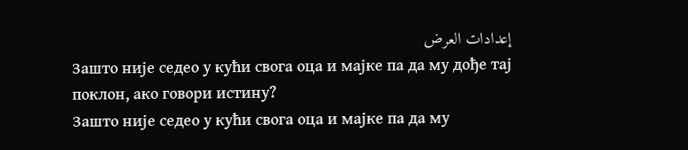إعدادات العرض
Зашто није седео у кући свога оца и мајке па да му дође тај поклон, ако говори истину?
Зашто није седео у кући свога оца и мајке па да му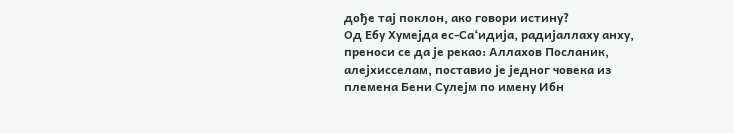дође тај поклон, ако говори истину?
Од Ебу Хумејда ес-Са‘идија, радијаллаху анху, преноси се да је рекао: Аллахов Посланик, алејхисселам, поставио је једног човека из племена Бени Сулејм по имену Ибн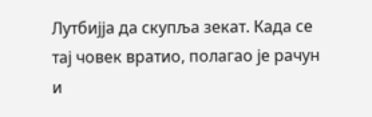Лутбиjја да скупља зекат. Када се тај човек вратио, полагао је рачун и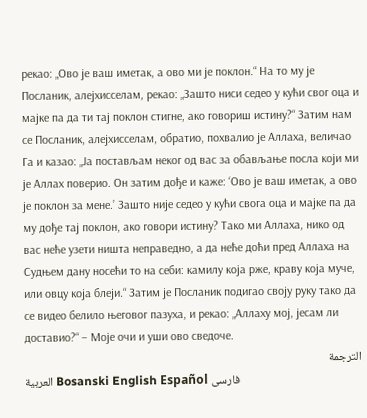рекао: „Ово је ваш иметак, а ово ми је поклон.“ На то му је Посланик, алејхисселам, рекао: „Зашто ниси седео у кући свог оца и мајке па да ти тај поклон стигне, ако говориш истину?“ Затим нам се Посланик, алејхисселам, обратио, похвалио је Аллаха, величао Га и казао: „Ја постављам неког од вас за обављање посла који ми је Аллах поверио. Он затим дође и каже: ‘Ово је ваш иметак, а ово је поклон за мене.’ Зашто није седео у кући свога оца и мајке па да му дође тај поклон, ако говори истину? Тако ми Аллаха, нико од вас неће узети ништа неправедно, а да неће доћи пред Аллаха на Судњем дану носећи то на себи: камилу која рже, краву која муче, или овцу која блеји.“ Затим је Посланик подигао своју руку тако да се видео белило његовог пазуха, и рекао: „Аллаху мој, јесам ли доставио?“ – Моје очи и уши ово сведоче.
الترجمة
العربية Bosanski English Español فارسی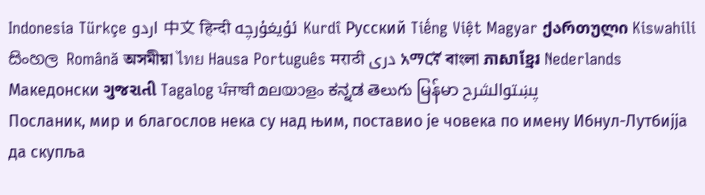Indonesia Türkçe اردو 中文 हिन्दी ئۇيغۇرچە Kurdî Русский Tiếng Việt Magyar ქართული Kiswahili සිංහල Română অসমীয়া ไทย Hausa Português मराठी دری አማርኛ বাংলা ភាសាខ្មែរ Nederlands Македонски ગુજરાતી Tagalog ਪੰਜਾਬੀ മലയാളം ಕನ್ನಡ తెలుగు မြန်မာ پښتوالشرح
Посланик, мир и благослов нека су над њим, поставио је човека по имену Ибнул-Лутбијја да скупља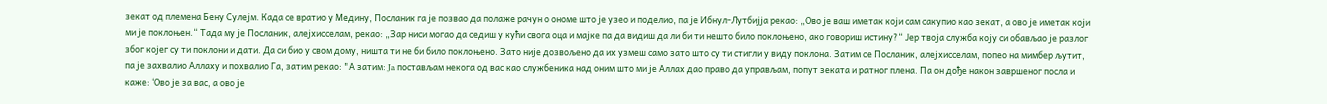зекат од племена Бену Сулејм. Када се вратио у Медину, Посланик га је позвао да полаже рачун о ономе што је узео и поделио, па је Ибнул-Лутбијја рекао: „Ово је ваш иметак који сам сакупио као зекат, а ово је иметак који ми је поклоњен.“ Тада му је Посланик, алејхисселам, рекао: „Зар ниси могао да седиш у кући свога оца и мајке па да видиш да ли би ти нешто било поклоњено, ако говориш истину?“ Јер твоја служба коју си обављао је разлог због којег су ти поклони и дати. Да си био у свом дому, ништа ти не би било поклоњено. Зато није дозвољено да их узмеш само зато што су ти стигли у виду поклона. Затим се Посланик, алејхисселам, попео на мимбер љутит, па је захвалио Аллаху и похвалио Га, затим рекао: "А затим: Ja постављам некога од вас као службеника над оним што ми је Аллах дао право да управљам, попут зеката и ратног плена. Па он дође након завршеног посла и каже: ‘Ово је за вас, а ово је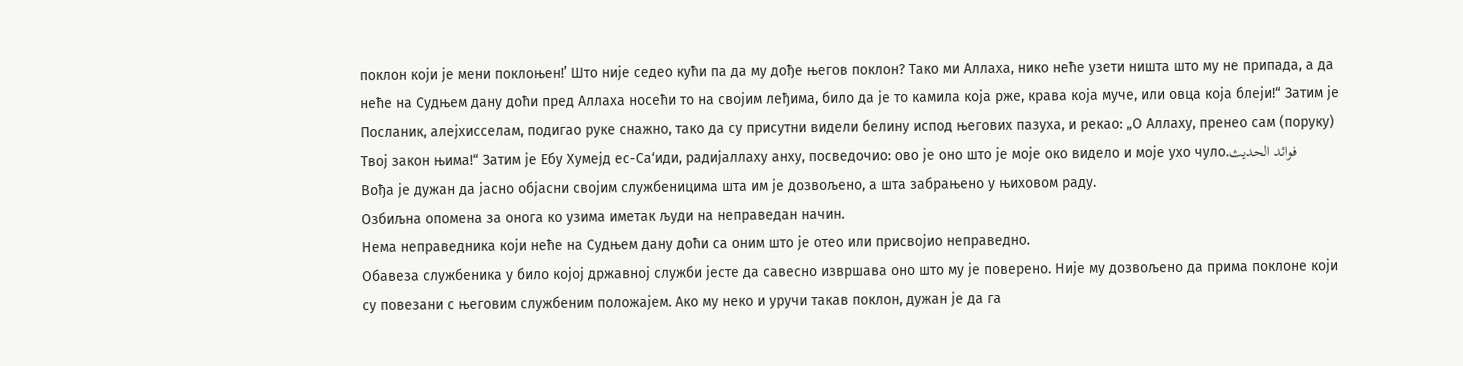поклон који је мени поклоњен!’ Што није седео кући па да му дође његов поклон? Тако ми Аллаха, нико неће узети ништа што му не припада, а да неће на Судњем дану доћи пред Аллаха носећи то на својим леђима, било да је то камила која рже, крава која муче, или овца која блеји!“ Затим је Посланик, алејхисселам, подигао руке снажно, тако да су присутни видели белину испод његових пазуха, и рекао: „О Аллаху, пренео сам (поруку) Твој закон њима!“ Затим је Ебу Хумејд ес-Са‘иди, радијаллаху анху, посведочио: ово је оно што је моје око видело и моје ухо чуло.فوائد الحديث
Вођа је дужан да јасно објасни својим службеницима шта им је дозвољено, а шта забрањено у њиховом раду.
Озбиљна опомена за онога ко узима иметак људи на неправедан начин.
Нема неправедника који неће на Судњем дану доћи са оним што је отео или присвојио неправедно.
Обавеза службеника у било којој државној служби јесте да савесно извршава оно што му је поверено. Није му дозвољено да прима поклоне који су повезани с његовим службеним положајем. Ако му неко и уручи такав поклон, дужан је да га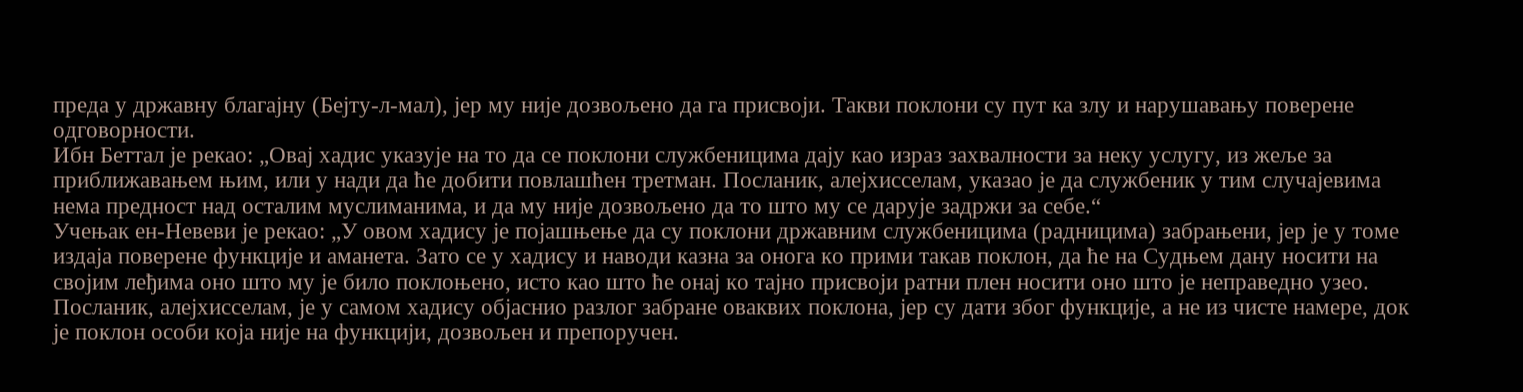преда у државну благајну (Бејту-л-мал), јер му није дозвољено да га присвоји. Такви поклони су пут ка злу и нарушавању поверене одговорности.
Ибн Беттал је рекао: „Овај хадис указује на то да се поклони службеницима дају као израз захвалности за неку услугу, из жеље за приближавањем њим, или у нади да ће добити повлашћен третман. Посланик, алејхисселам, указао је да службеник у тим случајевима нема предност над осталим муслиманима, и да му није дозвољено да то што му се дарује задржи за себе.“
Учењак ен-Невеви је рекао: „У овом хадису је појашњење да су поклони државним службеницима (радницима) забрањени, јер је у томе издаја поверене функције и аманета. Зато се у хадису и наводи казна за онога ко прими такав поклон, да ће на Судњем дану носити на својим леђима оно што му је било поклоњено, исто као што ће онај ко тајно присвоји ратни плен носити оно што је неправедно узео. Посланик, алејхисселам, је у самом хадису објаснио разлог забране оваквих поклона, јер су дати због функције, а не из чисте намере, док је поклон особи која није на функцији, дозвољен и препоручен.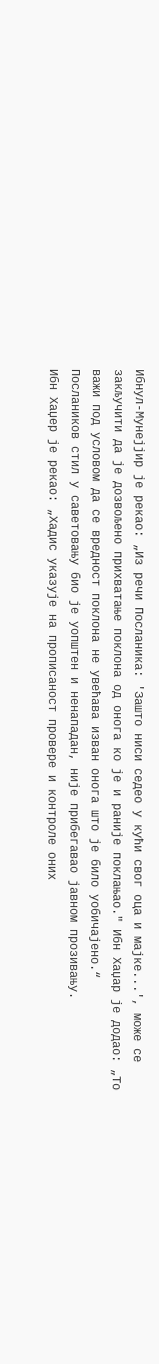Ибнул-Мунејјир је рекао: „Из речи Посланика: 'Зашто ниси седео у кући свог оца и мајке...', може се закључити да је дозвољено прихватање поклона од онога ко је и раније поклањао." Ибн Хаџар је додао: „То важи под условом да се вредност поклона не увећава изван онога што је било уобичајено.“
Послаников стил у саветовању био је уопштен и ненападан, није прибегавао јавном прозивању.
Ибн Хаџeр је рекао: „Хадис указује на прописаност провере и контроле оних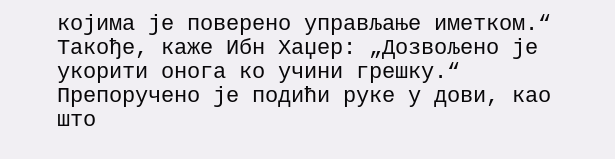којима је поверено управљање иметком.“
Такође, каже Ибн Хаџер: „Дозвољено је укорити онога ко учини грешку.“
Препоручено је подићи руке у дови, као што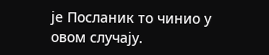је Посланик то чинио у овом случају.